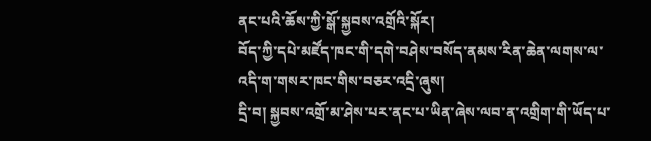ནང་པའི་ཆོས་ཀྱི་སྒོ་སྐྱབས་འགྲོའི་སྐོར།
བོད་ཀྱི་དཔེ་མཛོད་ཁང་གི་དགེ་བཤེས་བསོད་ནམས་རིན་ཆེན་ལགས་ལ་འདི་ག་གསར་ཁང་གིས་བཅར་འདྲི་ཞུས།
དྲི་བ། སྐྱབས་འགྲོ་མ་ཤེས་པར་ནང་པ་ཡིན་ཞེས་ལབ་ན་འགྲིག་གི་ཡོད་པ་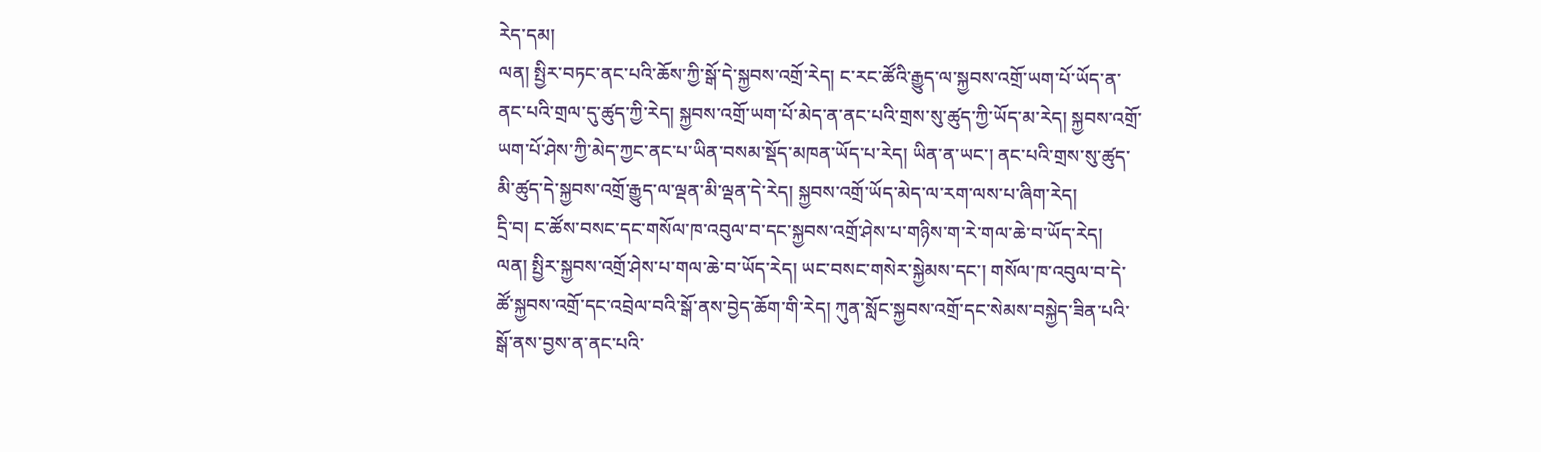རེད་དམ།
ལན། སྤྱིར་བཏང་ནང་པའི་ཆོས་ཀྱི་སྒོ་དེ་སྐྱབས་འགྲོ་རེད། ང་རང་ཚོའི་རྒྱུད་ལ་སྐྱབས་འགྲོ་ཡག་པོ་ཡོད་ན་ནང་པའི་གྲལ་དུ་ཚུད་ཀྱི་རེད། སྐྱབས་འགྲོ་ཡག་པོ་མེད་ན་ནང་པའི་གྲས་སུ་ཚུད་ཀྱི་ཡོད་མ་རེད། སྐྱབས་འགྲོ་ཡག་པོ་ཤེས་ཀྱི་མེད་ཀྱང་ནང་པ་ཡིན་བསམ་སྡོད་མཁན་ཡོད་པ་རེད། ཡིན་ན་ཡང་། ནང་པའི་གྲས་སུ་ཚུད་མི་ཚུད་དེ་སྐྱབས་འགྲོ་རྒྱུད་ལ་ལྡན་མི་ལྡན་དེ་རེད། སྐྱབས་འགྲོ་ཡོད་མེད་ལ་རག་ལས་པ་ཞིག་རེད།
དྲི་བ། ང་ཚོས་བསང་དང་གསོལ་ཁ་འབུལ་བ་དང་སྐྱབས་འགྲོ་ཤེས་པ་གཉིས་ག་རེ་གལ་ཆེ་བ་ཡོད་རེད།
ལན། སྤྱིར་སྐྱབས་འགྲོ་ཤེས་པ་གལ་ཆེ་བ་ཡོད་རེད། ཡང་བསང་གསེར་སྐྱེམས་དང་། གསོལ་ཁ་འབུལ་བ་དེ་ཚོ་སྐྱབས་འགྲོ་དང་འབྲེལ་བའི་སྒོ་ནས་བྱེད་ཆོག་གི་རེད། ཀུན་སློང་སྐྱབས་འགྲོ་དང་སེམས་བསྐྱེད་ཟིན་པའི་སྒོ་ནས་བྱས་ན་ནང་པའི་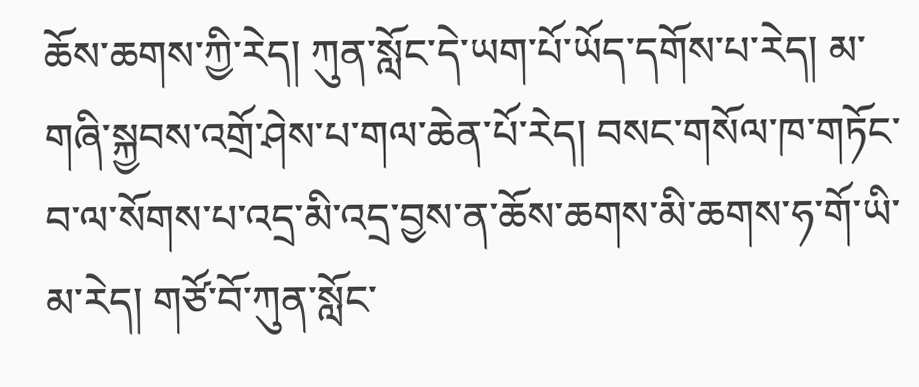ཆོས་ཆགས་ཀྱི་རེད། ཀུན་སློང་དེ་ཡག་པོ་ཡོད་དགོས་པ་རེད། མ་གཞི་སྐྱབས་འགྲོ་ཤེས་པ་གལ་ཆེན་པོ་རེད། བསང་གསོལ་ཁ་གཏོང་བ་ལ་སོགས་པ་འདྲ་མི་འདྲ་བྱས་ན་ཆོས་ཆགས་མི་ཆགས་ཧ་གོ་ཡི་མ་རེད། གཙོ་བོ་ཀུན་སློང་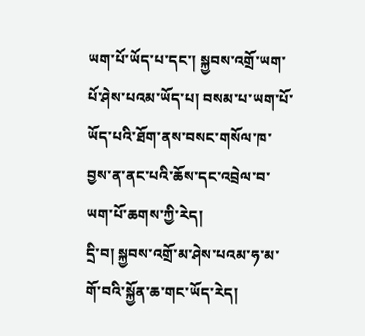ཡག་པོ་ཡོད་པ་དང་། སྐྱབས་འགྲོ་ཡག་པོ་ཤེས་པའམ་ཡོད་པ། བསམ་པ་ཡག་པོ་ཡོད་པའི་ཐོག་ནས་བསང་གསོལ་ཁ་བྱས་ན་ནང་པའི་ཆོས་དང་འབྲེལ་བ་ཡག་པོ་ཆགས་ཀྱི་རེད།
དྲི་བ། སྐྱབས་འགྲོ་མ་ཤེས་པའམ་ཧ་མ་གོ་བའི་སྐྱོན་ཆ་གང་ཡོད་རེད།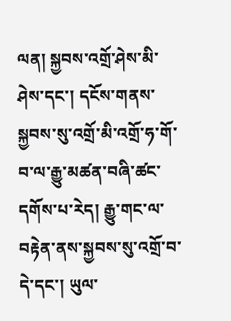ལན། སྐྱབས་འགྲོ་ཤེས་མི་ཤེས་དང་། དངོས་གནས་སྐྱབས་སུ་འགྲོ་མི་འགྲོ་ཧ་གོ་བ་ལ་རྒྱུ་མཚན་བཞི་ཚང་དགོས་པ་རེད། རྒྱུ་གང་ལ་བརྟེན་ནས་སྐྱབས་སུ་འགྲོ་བ་དེ་དང་། ཡུལ་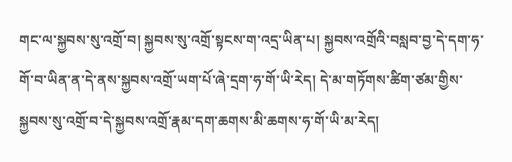གང་ལ་སྐྱབས་སུ་འགྲོ་བ། སྐྱབས་སུ་འགྲོ་སྟངས་ག་འདྲ་ཡིན་པ། སྐྱབས་འགྲོའི་བསླབ་བྱ་དེ་དག་ཧ་གོ་བ་ཡིན་ན་དེ་ནས་སྐྱབས་འགྲོ་ཡག་པོ་ཞེ་དྲག་ཧ་གོ་ཡི་རེད། དེ་མ་གཏོགས་ཚིག་ཙམ་གྱིས་སྐྱབས་སུ་འགྲོ་བ་དེ་སྐྱབས་འགྲོ་རྣམ་དག་ཆགས་མི་ཆགས་ཧ་གོ་ཡི་མ་རེད།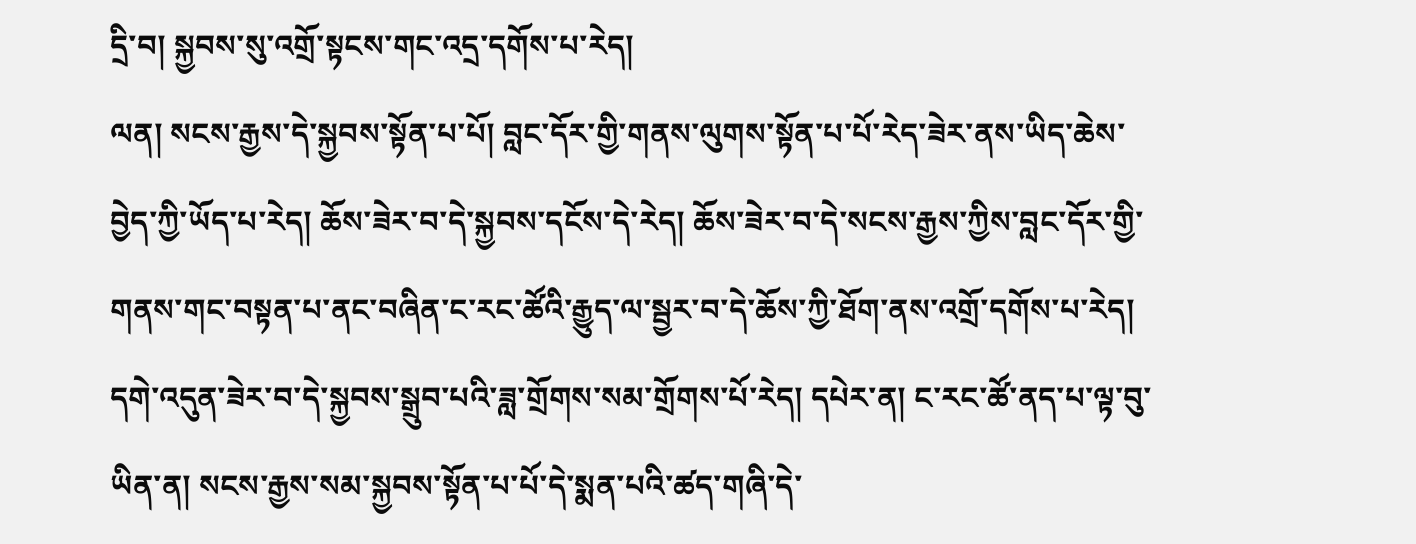དྲི་བ། སྐྱབས་སུ་འགྲོ་སྟངས་གང་འདྲ་དགོས་པ་རེད།
ལན། སངས་རྒྱས་དེ་སྐྱབས་སྟོན་པ་པོ། བླང་དོར་གྱི་གནས་ལུགས་སྟོན་པ་པོ་རེད་ཟེར་ནས་ཡིད་ཆེས་བྱེད་ཀྱི་ཡོད་པ་རེད། ཆོས་ཟེར་བ་དེ་སྐྱབས་དངོས་དེ་རེད། ཆོས་ཟེར་བ་དེ་སངས་རྒྱས་ཀྱིས་བླང་དོར་གྱི་གནས་གང་བསྟན་པ་ནང་བཞིན་ང་རང་ཚོའི་རྒྱུད་ལ་སྦྱར་བ་དེ་ཆོས་ཀྱི་ཐོག་ནས་འགྲོ་དགོས་པ་རེད། དགེ་འདུན་ཟེར་བ་དེ་སྐྱབས་སྒྲུབ་པའི་ཟླ་གྲོགས་སམ་གྲོགས་པོ་རེད། དཔེར་ན། ང་རང་ཚོ་ནད་པ་ལྟ་བུ་ཡིན་ན། སངས་རྒྱས་སམ་སྐྱབས་སྟོན་པ་པོ་དེ་སྨན་པའི་ཚད་གཞི་དེ་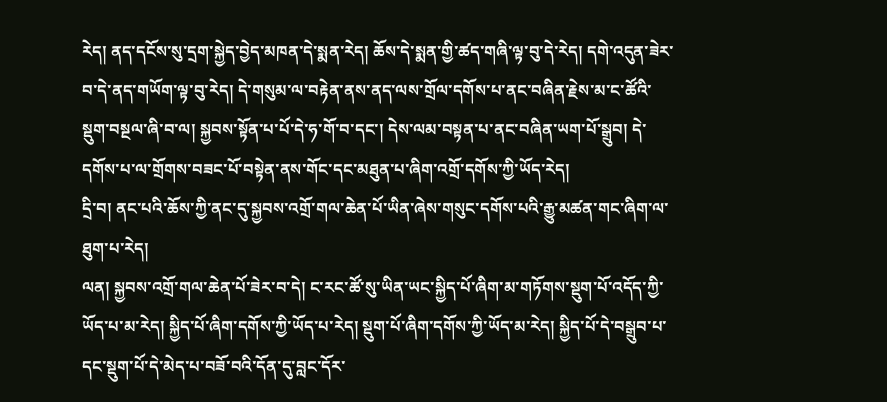རེད། ནད་དངོས་སུ་དྲག་སྐྱེད་བྱེད་མཁན་དེ་སྨན་རེད། ཆོས་དེ་སྨན་གྱི་ཚད་གཞི་ལྟ་བུ་དེ་རེད། དགེ་འདུན་ཟེར་བ་དེ་ནད་གཡོག་ལྟ་བུ་རེད། དེ་གསུམ་ལ་བརྟེན་ནས་ནད་ལས་གྲོལ་དགོས་པ་ནང་བཞིན་རྗེས་མ་ང་ཚོའི་སྡུག་བསྔལ་ཞི་བ་ལ། སྐྱབས་སྟོན་པ་པོ་དེ་ཧ་གོ་བ་དང་། དེས་ལམ་བསྟན་པ་ནང་བཞིན་ཡག་པོ་སྒྲུབ། དེ་དགོས་པ་ལ་གྲོགས་བཟང་པོ་བསྟེན་ནས་གོང་དང་མཐུན་པ་ཞིག་འགྲོ་དགོས་ཀྱི་ཡོད་རེད།
དྲི་བ། ནང་པའི་ཆོས་ཀྱི་ནང་དུ་སྐྱབས་འགྲོ་གལ་ཆེན་པོ་ཡིན་ཞེས་གསུང་དགོས་པའི་རྒྱུ་མཚན་གང་ཞིག་ལ་ཐུག་པ་རེད།
ལན། སྐྱབས་འགྲོ་གལ་ཆེན་པོ་ཟེར་བ་དེ། ང་རང་ཚོ་སུ་ཡིན་ཡང་སྐྱིད་པོ་ཞིག་མ་གཏོགས་སྡུག་པོ་འདོད་ཀྱི་ཡོད་པ་མ་རེད། སྐྱིད་པོ་ཞིག་དགོས་ཀྱི་ཡོད་པ་རེད། སྡུག་པོ་ཞིག་དགོས་ཀྱི་ཡོད་མ་རེད། སྐྱིད་པོ་དེ་བསྒྲུབ་པ་དང་སྡུག་པོ་དེ་མེད་པ་བཟོ་བའི་དོན་དུ་བླང་དོར་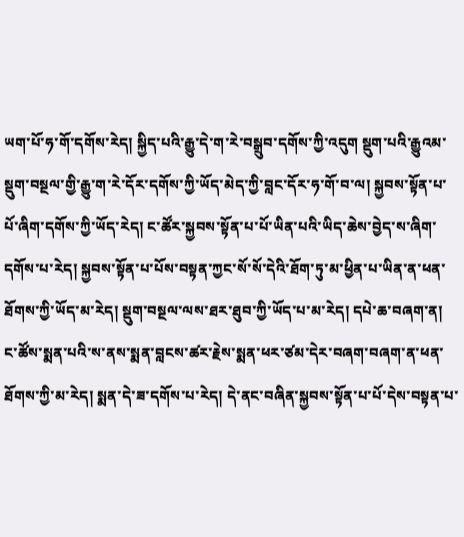ཡག་པོ་ཧ་གོ་དགོས་རེད། སྐྱིད་པའི་རྒྱུ་དེ་ག་རེ་བསྒྲུབ་དགོས་ཀྱི་འདུག སྡུག་པའི་རྒྱུའམ་སྡུག་བསྔལ་གྱི་རྒྱུ་ག་རེ་དོར་དགོས་ཀྱི་ཡོད་མེད་ཀྱི་བླང་དོར་ཧ་གོ་བ་ལ། སྐྱབས་སྟོན་པ་པོ་ཞིག་དགོས་ཀྱི་ཡོད་རེད། ང་ཚོར་སྐྱབས་སྟོན་པ་པོ་ཡིན་པའི་ཡིད་ཆེས་བྱེད་ས་ཞིག་དགོས་པ་རེད། སྐྱབས་སྟོན་པ་པོས་བསྟན་ཀྱང་སོ་སོ་དེའི་ཐོག་ཏུ་མ་ཕྱིན་པ་ཡིན་ན་ཕན་ཐོགས་ཀྱི་ཡོད་མ་རེད། སྡུག་བསྔལ་ལས་ཐར་ཐུབ་ཀྱི་ཡོད་པ་མ་རེད། དཔེ་ཆ་བཞག་ན། ང་ཚོས་སྨན་པའི་ས་ནས་སྨན་བླངས་ཚར་རྗེས་སྨན་ཕར་ཙམ་དེར་བཞག་བཞག་ན་ཕན་ཐོགས་ཀྱི་མ་རེད། སྨན་དེ་ཟ་དགོས་པ་རེད། དེ་ནང་བཞིན་སྐྱབས་སྟོན་པ་པོ་དེས་བསྟན་པ་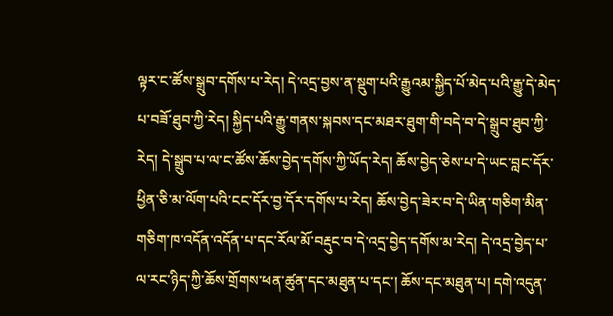ལྟར་ང་ཚོས་སྒྲུབ་དགོས་པ་རེད། དེ་འདྲ་བྱས་ན་སྡུག་པའི་རྒྱུའམ་སྐྱིད་པོ་མེད་པའི་རྒྱུ་དེ་མེད་པ་བཟོ་ཐུབ་ཀྱི་རེད། སྐྱིད་པའི་རྒྱུ་གནས་སྐབས་དང་མཐར་ཐུག་གི་བདེ་བ་དེ་སྒྲུབ་ཐུབ་ཀྱི་རེད། དེ་སྒྲུབ་པ་ལ་ང་ཚོས་ཆོས་བྱེད་དགོས་ཀྱི་ཡོད་རེད། ཆོས་བྱེད་ཅེས་པ་དེ་ཡང་བླང་དོར་ཕྱིན་ཅི་མ་ལོག་པའི་ངང་དོར་བྱ་དོར་དགོས་པ་རེད། ཆོས་བྱེད་ཟེར་བ་དེ་ཡིན་གཅིག་མིན་གཅིག་ཁ་འདོན་འདོན་པ་དང་རོལ་མོ་བརྡུང་བ་དེ་འདྲ་བྱེད་དགོས་མ་རེད། དེ་འདྲ་བྱེད་པ་ལ་རང་ཉིད་ཀྱི་ཆོས་གྲོགས་ཕན་ཚུན་དང་མཐུན་པ་དང་། ཆོས་དང་མཐུན་པ། དགེ་འདུན་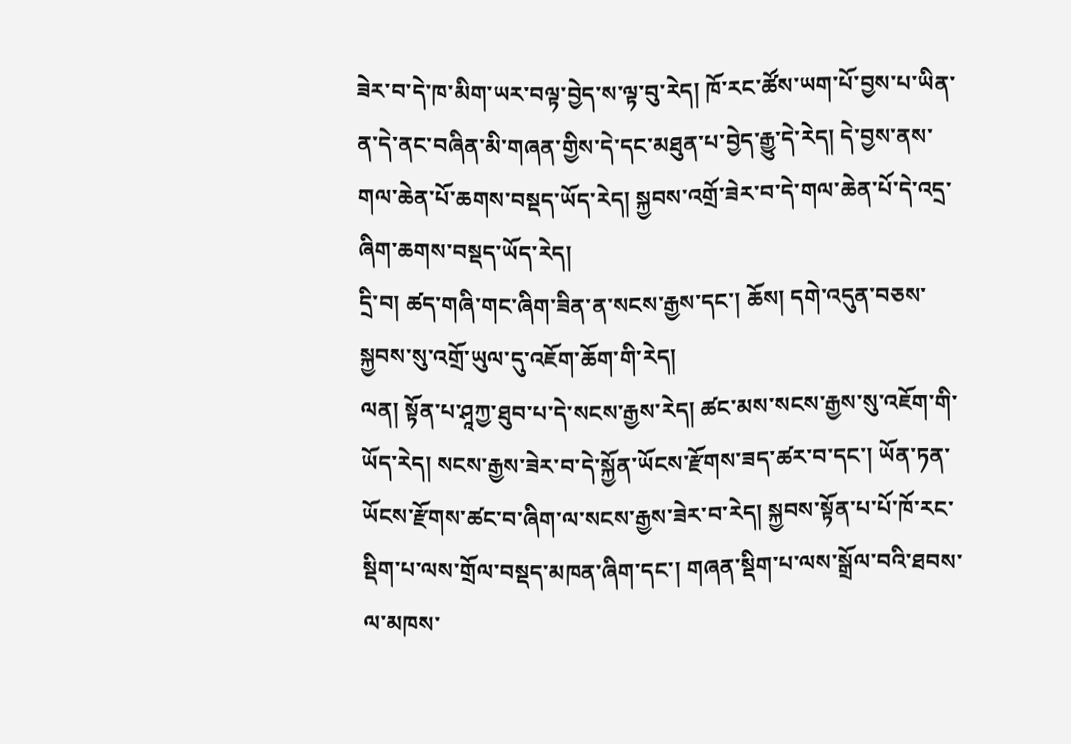ཟེར་བ་དེ་ཁ་མིག་ཡར་བལྟ་བྱེད་ས་ལྟ་བུ་རེད། ཁོ་རང་ཚོས་ཡག་པོ་བྱས་པ་ཡིན་ན་དེ་ནང་བཞིན་མི་གཞན་གྱིས་དེ་དང་མཐུན་པ་བྱེད་རྒྱུ་དེ་རེད། དེ་བྱས་ནས་གལ་ཆེན་པོ་ཆགས་བསྡད་ཡོད་རེད། སྐྱབས་འགྲོ་ཟེར་བ་དེ་གལ་ཆེན་པོ་དེ་འདྲ་ཞིག་ཆགས་བསྡད་ཡོད་རེད།
དྲི་བ། ཚད་གཞི་གང་ཞིག་ཟིན་ན་སངས་རྒྱས་དང་། ཆོས། དགེ་འདུན་བཅས་སྐྱབས་སུ་འགྲོ་ཡུལ་དུ་འཇོག་ཆོག་གི་རེད།
ལན། སྟོན་པ་ཤཱཀྱ་ཐུབ་པ་དེ་སངས་རྒྱས་རེད། ཚང་མས་སངས་རྒྱས་སུ་འཇོག་གི་ཡོད་རེད། སངས་རྒྱས་ཟེར་བ་དེ་སྐྱོན་ཡོངས་རྫོགས་ཟད་ཚར་བ་དང་། ཡོན་ཏན་ཡོངས་རྫོགས་ཚང་བ་ཞིག་ལ་སངས་རྒྱས་ཟེར་བ་རེད། སྐྱབས་སྟོན་པ་པོ་ཁོ་རང་སྡིག་པ་ལས་གྲོལ་བསྡད་མཁན་ཞིག་དང་། གཞན་སྡིག་པ་ལས་སྒྲོལ་བའི་ཐབས་ལ་མཁས་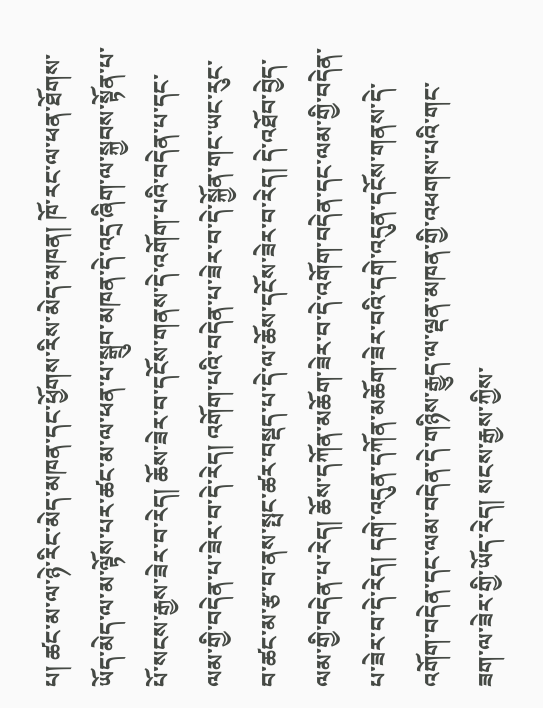པ། ཚང་མ་ལ་ཉེ་རིང་མེད་མཁན་དང་ཕྱོགས་རིས་མེད་མཁན། ཁོ་རང་ལ་ཕན་ཐོགས་ཡོད་མེད་ལ་མ་ལྟོས་པར་ཚང་མ་ལ་ཕན་པ་སྒྲུབ་མཁན་དེ་འདྲ་ཞིག་ལ་སྐྱབས་སྟོན་པ་པོ་སངས་རྒྱས་ཟེར་བ་རེད། ཆོས་ཟེར་བ་དངོས་གནས་དེ་འགོག་པའི་བདེན་པ་དང་ལམ་གྱི་བདེན་པ་ཟེར་བ་དེ་རེད། འགོག་པའི་བདེན་པ་ཟེར་བ་དེ་སྐྱོན་གང་ཡང་རུང་བ་ཚང་མ་རྩ་བ་ནས་སྤང་ཚར་བསྡད་པ་དེ་ལ་ཆོས་དངོས་ཟེར་བ་རེད། དེ་འཐོབ་བྱེད་ལམ་གྱི་བདེན་པ་རེད། ཆོས་དཀོན་མཆོག་ཟེར་བ་དེ་འགོག་བདེན་དང་ལམ་གྱི་བདེན་པ་ཟེར་བ་དེ་རེད། དགེ་འདུན་དཀོན་མཆོག་ཟེར་བའི་དགེ་འདུན་དངོས་གནས་དེ་འགོག་བདེན་དང་ལམ་བདེན་དེ་གཉིས་རྒྱུད་ལ་ལྡན་མཁན་གྱི་འཕགས་པའི་གང་ཟག་ལ་ཟེར་གྱི་ཡོད་རེད། སངས་རྒྱས་ཀྱིས་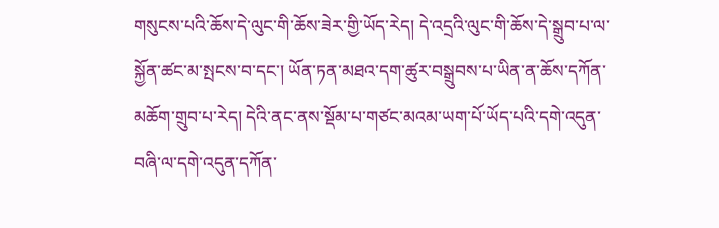གསུངས་པའི་ཆོས་དེ་ལུང་གི་ཆོས་ཟེར་གྱི་ཡོད་རེད། དེ་འདྲའི་ལུང་གི་ཆོས་དེ་སྒྲུབ་པ་ལ་སྐྱོན་ཚང་མ་སྤངས་བ་དང་། ཡོན་ཏན་མཐའ་དག་ཚུར་བསྒྲུབས་པ་ཡིན་ན་ཆོས་དཀོན་མཆོག་གྲུབ་པ་རེད། དེའི་ནང་ནས་སྡོམ་པ་གཙང་མའམ་ཡག་པོ་ཡོད་པའི་དགེ་འདུན་བཞི་ལ་དགེ་འདུན་དཀོན་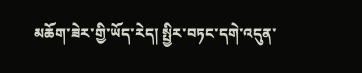མཆོག་ཟེར་གྱི་ཡོད་རེད། སྤྱིར་བཏང་དགེ་འདུན་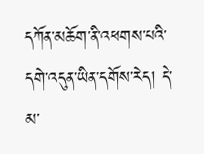དཀོན་མཆོག་ནི་འཕགས་པའི་དགེ་འདུན་ཡིན་དགོས་རེད། དེ་མ་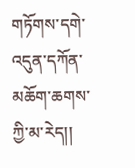གཏོགས་དགེ་འདུན་དཀོན་མཆོག་ཆགས་ཀྱི་མ་རེད།།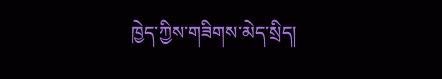ཁྱེད་ཀྱིས་གཟིགས་མེད་སྲིད།